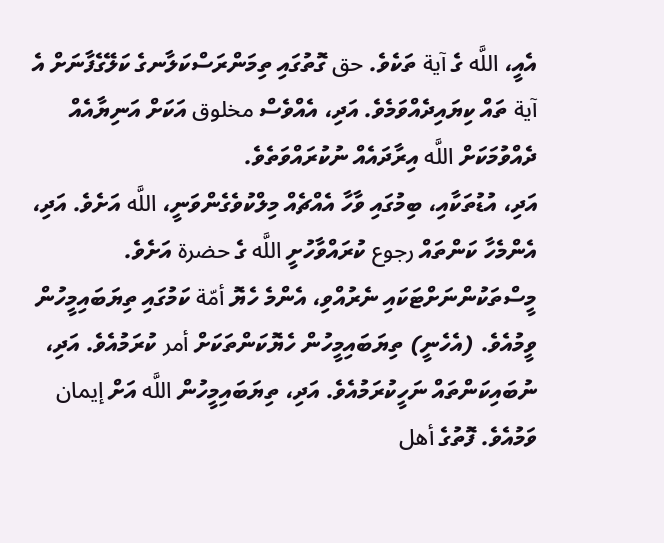އެއީ، اللَّه ގެ آية ތަކެވެ. حق ގޮތުގައި ތިމަންރަސްކަލާނގެ ކަލޭގެފާނަށް އެ آية ތައް ކިޔައިދެއްވަމެވެ. އަދި، އެއްވެސް مخلوق އަކަށް އަނިޔާއެއް ދެއްވުމަކަށް اللَّه އިރާދައެއް ނުކުރައްވަތެވެ.
އަދި، އުޑުތަކާއި، ބިމުގައި ވާހާ އެއްޗެއް މިލްކުވެގެންވަނީ، اللَّه އަށެވެ. އަދި، އެންމެހާ ކަންތައް رجوع ކުރައްވާހުށީ اللَّه ގެ حضرة އަށެވެ.
މީސްތަކުންނަށްޓަކައި ނެރުއްވި، އެންމެ ހެޔޮ أمّة ކަމުގައި ތިޔަބައިމީހުން ވީމުއެވެ. (އެހެނީ) ތިޔަބައިމީހުން ހެޔޮކަންތަކަށް أمر ކުރަމުއެވެ. އަދި، ނުބައިކަންތައް ނަހީކުރަމުއެވެ. އަދި، ތިޔަބައިމީހުން اللَّه އަށް إيمان ވަމުއެވެ. ފޮތުގެ أهل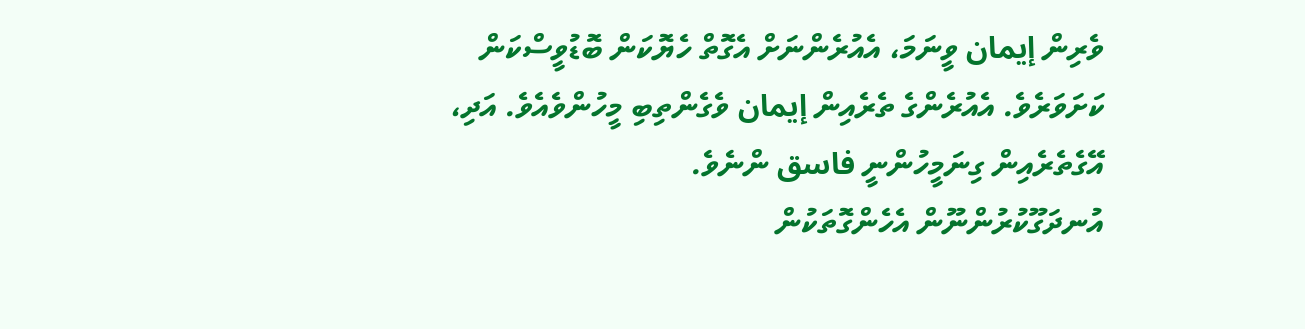ވެރިން إيمان ވީނަމަ، އެއުރެންނަށް އެގޮތް ހެޔޮކަން ބޮޑުވީސްކަން ކަށަވަރެވެ. އެއުރެންގެ ތެރެއިން إيمان ވެގެންތިބި މީހުންވެއެވެ. އަދި، އޭގެތެރެއިން ގިނަމީހުންނީ فاسق ންނެވެ.
އުނދަގޫކުރުންނޫން އެހެންގޮތަކުން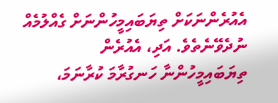އެއުރެންނަކަށް ތިޔަބައިމީހުންނަށް ގެއްލުމެއް ނުދެވޭނެތެވެ. އަދި، އެއުރެން ތިޔަބައިމީހުންނާ ހަނގުރާމަ ކުރާނަމަ،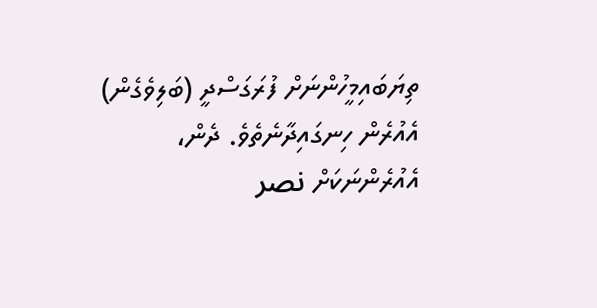ތިޔަބައިމީހުންނަށް ފުރަގަސްދީ (ބަލިވެގެން) އެއުރެން ހިނގައިދާނެތެވެ. ދެން، އެއުރެންނަކަށް نصر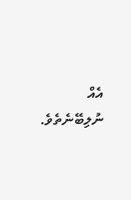އެއް ނުލިބޭނެތެވެ.